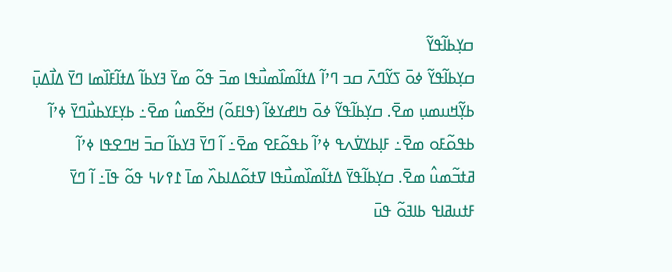ߛߌ߲ߕߊ߬ߟߌ߬
ߛߌ߲ߕߊ߬ߟߌ߬ ߦߋ߫ ߖߌ߬ߣߍ߫ ߛߏ ߣߴߊ߬ ߡߙߊ߬ߘߊ߰ߘߎ߯ߟߊ ߘߏ߫ ߟߋ߬ ߘߌ߫ ߔߌߕߊ߬ ߡߙߊ߬ߓߊ߰ߘߊ ߣߌ߫ ߡߊ߯ߡߎ߲߫ ߕߌ߲߬ߞߎߘߎ߲ ߘߐ߫. ߛߌ߲ߕߊ߬ߟߌ߬ ߦߋ߫ ߤߊߝߌߦߊ߬ (ߟߊߓߋ߬) ߞߐ߬ߘߎ߮ ߘߐ߫߸ ߕߌ߲ߓߌߕߎ߯ߣߌ߫ ߦߴߊ߬ ߕߟߋ߬ߓߋ ߘߐ߫߸ ߓߊ߲ߕߌߜ߭ߍߟ ߦߴߊ߬ ߕߟߋ߬ߓߐ ߘߐ߫߸ ߊ߬ ߣߌ߫ ߔߌߕߊ߬ ߛߏ߫ ߞߣߐߟߊ ߦߴߊ߬ ߥߙߏ߬ߘߎ߮ ߘߐ߫. ߛߌ߲ߕߊ߬ߟߌ߫ ߡߙߊ߬ߘߊ߰ߘߎ߯ߟߊ ߜߙߋ߬ߡߊߕߍ߰ ߘߊ߫ ߁߉߇߆ ߟߋ߬ ߟߊ߫߸ ߊ߬ ߣߌ߫ ߓߙߎߥߊߟ ߕߊߔߋ߬ ߟߎ߫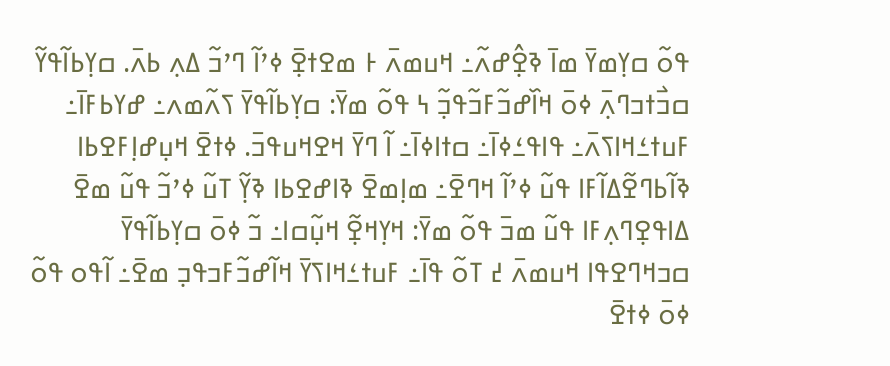ߟߋ߬ ߛߌ߲ߘߌ߫ ߘߊ߫ ߢߐ߲߮ߝߍ߬߸ ߞߎߘߍ߫ ߅ ߘߐߙߐ߲߫ ߦߴߊ߬ ߣߴߏ߬ ߡߍ߲ ߕߍ߫. ߛߌ߲ߕߊ߬ߟߌ߬ ߛߏ߯ߙߏߣߍ߲߫ ߦߋ߫ ߞߊ߰ߝߏ߬ߓߏ߬ߟߏ߲߬ ߆ ߟߋ߬ ߘߌ߫: ߛߌ߲ߕߊ߬ߟߌ߫ ߖߍ߬ߘߍ߸ ߝߌߕߓߊ߫߸ ߓߎߙߑߞߊߖߍ߫߸ ߟߊߟߑߦߊ߫߸ ߛߙߊߦߊ߫߸ ߊ߬ ߣߌ߫ ߞߐߞߎߟߏ߫. ߦߙߐ߫ ߞߎ߲ߝߊ߲ߓߐߕߊ ߢߊ߬ߕߣߐ߬ߡߊ߬ߓߊ ߟߎ߬ ߦߴߊ߬ ߞߣߐ߫߸ ߘߊ߲ߘߐ߫ ߢߊߝߐߕߊ ߢߌ߲߬ ߠߎ߬ ߦߴߏ߬ ߟߎ߬ ߘߐ߫ ߡߊߟߐ߲ߣߍ߲ߓߊ ߟߎ߬ ߘߏ߫ ߟߋ߬ ߘߌ߫: ߞߌ߲ߞߐ߲߬ ߞߎ߲߬ߛߊ߸ ߏ߬ ߦߋ߫ ߛߌ߲ߕߊ߬ߟߌ߫ ߛߏߞߣߐߟߊ ߞߎߘߍ߫ ߄ ߠߋ߬ ߟߊ߫߸ ߓߎߙߑߞߊߖߌ߫ ߞߊ߬ߝߏ߬ߓߏߟߏ߲ ߘߐ߫߸ ߊ߬ߟߋ ߟߋ߬ ߦߋ߫ ߦߙߐ߫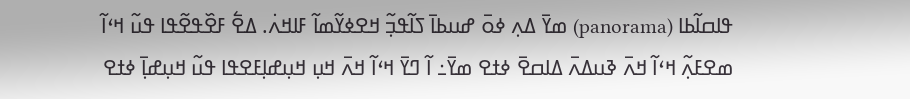ߟߊߛߊ߬ߕߊ (panorama) ߘߌ߫ ߡߍ߲ ߦߋ߫ ߝߎߕߊ߫ ߖߊ߬ߟߏ߲߬ ߞߐߦߌ߬ߘߊ߬ ߓߊߞߍ߭. ߡߐ߱ ߓߐ߰ߟߐ߬ߟߊ ߟߎ߬ ߞߵߊ߬ ߘߐߓߍ߲߬ ߞߵߊ߬ ߞߍ߫ ߢߎߡߍ߫ ߡߊߛߐ߫ ߦߙߐ ߘߌ߫߸ ߊ߬ ߣߌ߫ ߞߵߊ߬ ߞߍ߫ ߞߎ߲ ߞߎ߲ߝߊ߲ߓߐߟߊ ߟߎ߬ ߞߎ߲ߝߊ߲߫ ߦߙߐ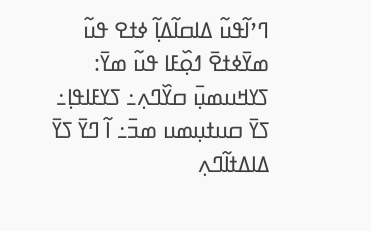ߣߴߊ߬ߟߎ߬ ߡߊߛߊ߬ߡߊ߲߬ ߦߙߐ ߟߎ߬ ߘߌ߫ߦߙߐ߫ ߗߋ߲߰ߓߊ ߟߎ߬ ߘߌ߫: ߖߌߞߎߘߎ߲߫ ߛߌ߰ߣߍ߲߸ ߖߌߓߊߟߊ߲߸ ߖߌ߫ ߛߎߙߎ߲ߘߎ ߘߏ߫߸ ߊ߬ ߣߌ߫ ߖߌ߫ ߡߊߡߙߊ߬ߣߍ߲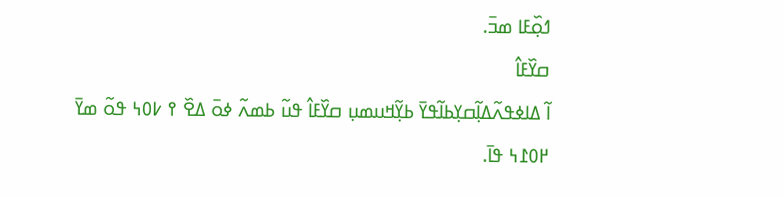ߗߋ߲߰ߓߊ ߘߏ߫.
ߛߌ߰ߓߊ߮
ߊ߬ ߡߊߦߟߍ߬ߡߊ߲߬ߛߌ߲ߕߊ߬ߟߌ߫ ߕߌ߲߬ߞߎߘߎ߲ ߛߌ߰ߓߊ߮ ߟߎ߬ ߕߘߍ߬ ߦߋ߫ ߡߐ߰ ߉ ߇߀߆ ߟߋ߬ ߘߌ߫ ߂߀߁߆ ߟߊ߫.